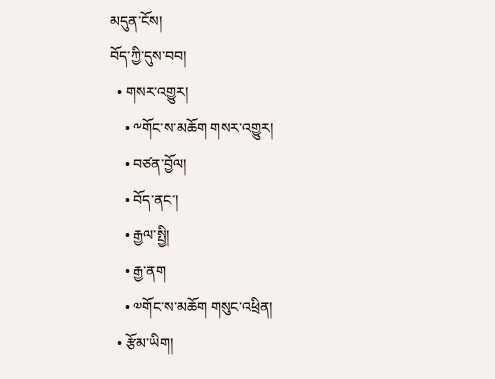མདུན་ངོས།
བོད་ཀྱི་དུས་བབ།
  • གསར་འགྱུར།
    • ༸གོང་ས་མཆོག གསར་འགྱུར།
    • བཙན་བྱོལ།
    • བོད་ནང་།
    • རྒྱལ་སྤྱི།
    • རྒྱ་ནག
    • ༧གོང་ས་མཆོག གསུང་འཕྲིན།
  • རྩོམ་ཡིག།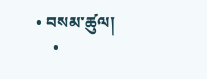• བསམ་ཚུལ།
    •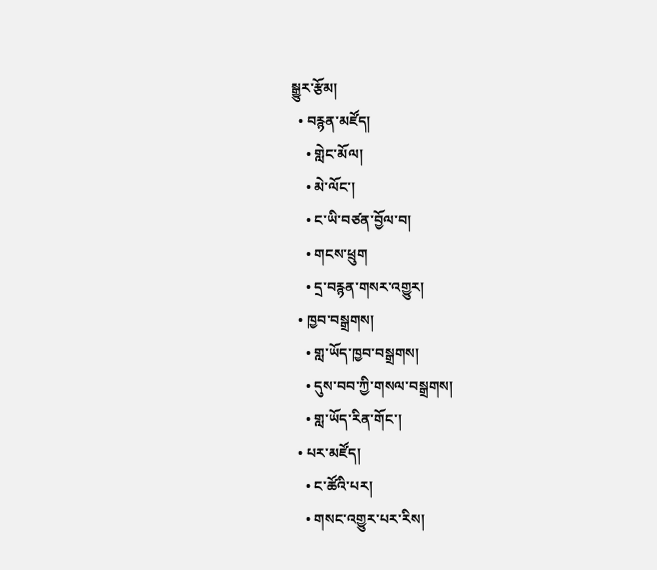སྒྱུར་རྩོམ།
  • བརྙན་མཛོད།
    • གླེང་མོལ།
    • མེ་ལོང་།
    • ང་ཡི་བཙན་བྱོལ་བ།
    • གངས་ཕྲུག
    • དྲ་བརྙན་གསར་འགྱུར།
  • ཁྱབ་བསྒྲགས།
    • གླ་ཡོད་ཁྱབ་བསྒྲགས།
    • དུས་བབ་ཀྱི་གསལ་བསྒྲགས།
    • གླ་ཡོད་རིན་གོང་།
  • པར་མཛོད།
    • ང་ཚོའི་པར།
    • གསང་འགྱུར་པར་རིས།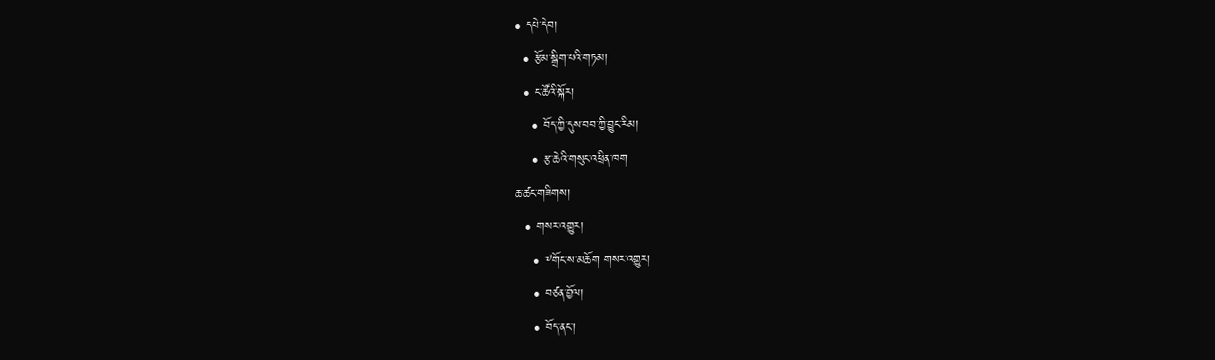• དཔེ་དེབ།
  • རྩོམ་སྒྲིག་པའི་གཏམ།
  • ང་ཚོའི་སྐོར།
    • བོད་ཀྱི་དུས་བབ་ཀྱི་བྱུང་རིམ།
    • རྩ་ཆེའི་གསུང་འཕྲིན་ཁག
ཆ་ཚང་གཟིགས།
  • གསར་འགྱུར།
    • ༸གོང་ས་མཆོག གསར་འགྱུར།
    • བཙན་བྱོལ།
    • བོད་ནང་།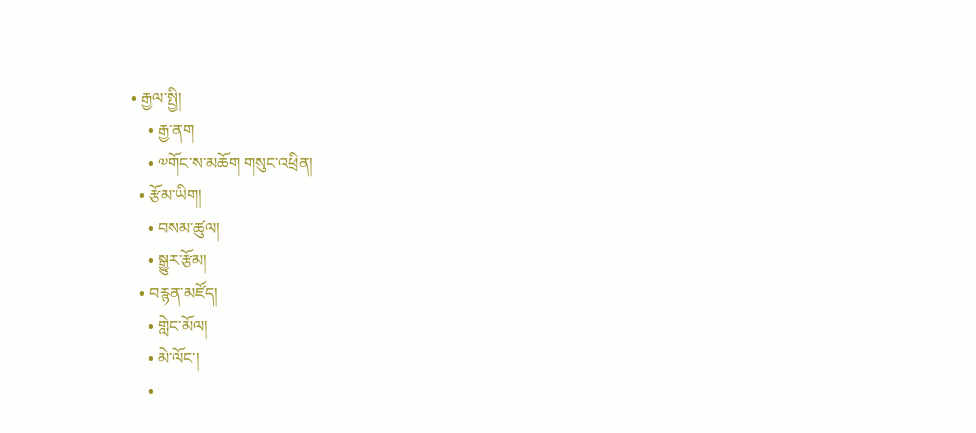• རྒྱལ་སྤྱི།
    • རྒྱ་ནག
    • ༧གོང་ས་མཆོག གསུང་འཕྲིན།
  • རྩོམ་ཡིག།
    • བསམ་ཚུལ།
    • སྒྱུར་རྩོམ།
  • བརྙན་མཛོད།
    • གླེང་མོལ།
    • མེ་ལོང་།
    •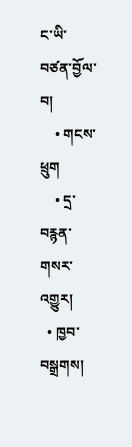ང་ཡི་བཙན་བྱོལ་བ།
    • གངས་ཕྲུག
    • དྲ་བརྙན་གསར་འགྱུར།
  • ཁྱབ་བསྒྲགས།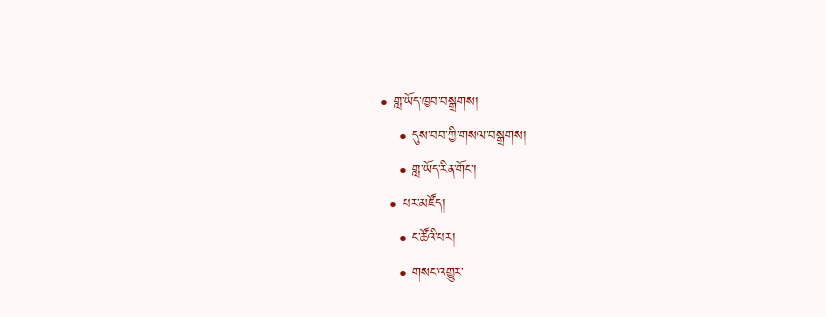• གླ་ཡོད་ཁྱབ་བསྒྲགས།
    • དུས་བབ་ཀྱི་གསལ་བསྒྲགས།
    • གླ་ཡོད་རིན་གོང་།
  • པར་མཛོད།
    • ང་ཚོའི་པར།
    • གསང་འགྱུར་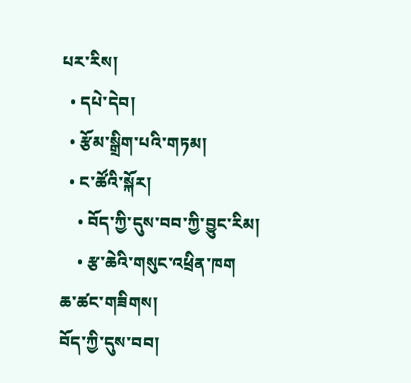པར་རིས།
  • དཔེ་དེབ།
  • རྩོམ་སྒྲིག་པའི་གཏམ།
  • ང་ཚོའི་སྐོར།
    • བོད་ཀྱི་དུས་བབ་ཀྱི་བྱུང་རིམ།
    • རྩ་ཆེའི་གསུང་འཕྲིན་ཁག
ཆ་ཚང་གཟིགས།
བོད་ཀྱི་དུས་བབ།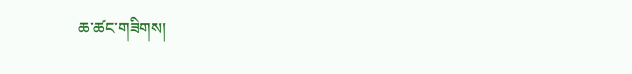ཆ་ཚང་གཟིགས།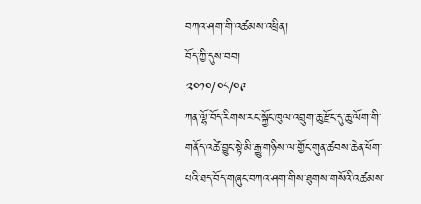བཀའ་ཤག་གི་འཚམས་འཕྲིན།
བོད་ཀྱི་དུས་བབ།
༢༠༡༠/༠༨/༠༩
ཀན་ལྷོ་བོད་རིགས་རང་སྐྱོང་ཁུལ་འབྲུག་ཆུ་རྫོང་དུ་ཆུ་ལོག་གི་གནོད་འཚེ་བྱུང་སྟེ་མི་རྒྱུ་གཉིས་ལ་གྱོང་གུན་ཚབས་ཆེན་ཕོག་པའི་ཐད་བོད་གཞུང་བཀའ་ཤག་གིས་ཐུགས་གསོའི་འཚམས་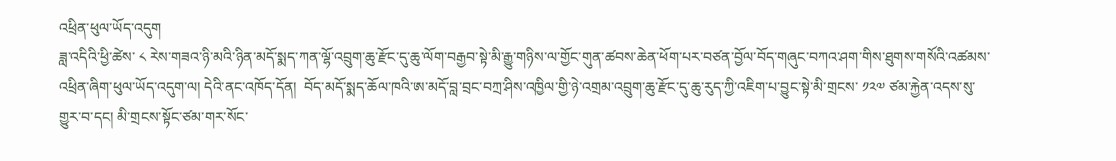འཕྲིན་ཕུལ་ཡོད་འདུག
ཟླ་འདིའི་ཕྱི་ཚེས་ ༨ རེས་གཟའ་ཉི་མའི་ཉིན་མདོ་སྨད་ཀན་ལྷོ་འབྲུག་ཆུ་རྫོང་དུ་ཆུ་ལོག་བརྒྱབ་སྟེ་མི་རྒྱུ་གཉིས་ལ་གྱོང་གུན་ཚབས་ཆེན་ཕོག་པར་བཙན་བྱོལ་བོད་གཞུང་བཀའ་ཤག་གིས་ཐུགས་གསོའི་འཚམས་འཕྲིན་ཞིག་ཕུལ་ཡོད་འདུག་ལ། དེའི་ནང་འཁོད་དོན།  བོད་མདོ་སྨད་ཆོལ་ཁའི་ཨ་མདོ་བླ་བྲང་བཀྲ་ཤིས་འཁྱིལ་གྱི་ཉེ་འགྲམ་འབྲུག་ཆུ་རྫོང་དུ་ཆུ་རུད་ཀྱི་འཇིག་པ་བྱུང་སྟེ་མི་གྲངས་ ༡༢༧ ཙམ་རྐྱེན་འདས་སུ་གྱུར་བ་དང། མི་གྲངས་སྟོང་ཙམ་གར་སོང་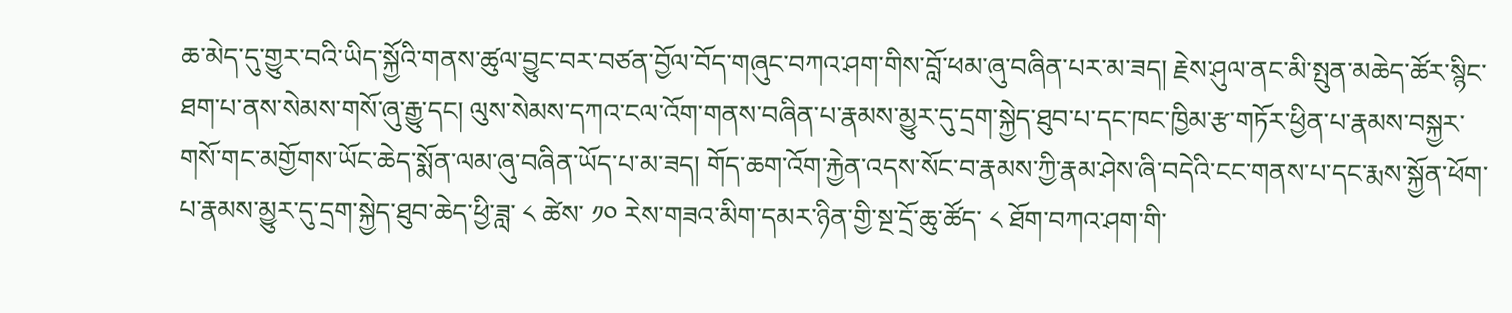ཆ་མེད་དུ་གྱུར་བའི་ཡིད་སྐྱོའི་གནས་ཚུལ་བྱུང་བར་བཙན་བྱོལ་བོད་གཞུང་བཀའ་ཤག་གིས་བློ་ཕམ་ཞུ་བཞིན་པར་མ་ཟད། རྗེས་ཤུལ་ནང་མི་སྤུན་མཆེད་ཚོར་སྙིང་ཐག་པ་ནས་སེམས་གསོ་ཞུ་རྒྱུ་དང། ལུས་སེམས་དཀའ་ངལ་འོག་གནས་བཞིན་པ་རྣམས་མྱུར་དུ་དྲག་སྐྱེད་ཐུབ་པ་དང་ཁང་ཁྱིམ་རྩ་གཏོར་ཕྱིན་པ་རྣམས་བསྐྱར་གསོ་གང་མགྱོགས་ཡོང་ཆེད་སྨོན་ལམ་ཞུ་བཞིན་ཡོད་པ་མ་ཟད། གོད་ཆག་འོག་རྐྱེན་འདས་སོང་བ་རྣམས་ཀྱི་རྣམ་ཤེས་ཞི་བདེའི་ངང་གནས་པ་དང་རྨས་སྐྱོན་ཕོག་པ་རྣམས་མྱུར་དུ་དྲག་སྐྱེད་ཐུབ་ཆེད་ཕྱི་ཟླ་ ༨ ཚེས་ ༡༠ རེས་གཟའ་མིག་དམར་ཉིན་གྱི་སྔ་དྲོ་ཆུ་ཚོད་ ༨ ཐོག་བཀའ་ཤག་གི་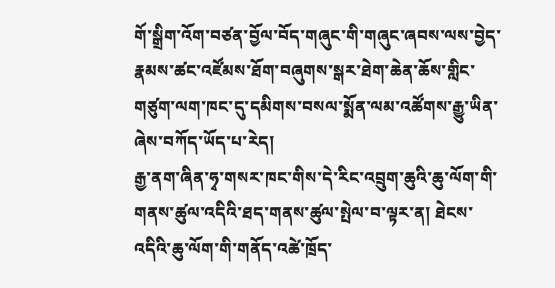གོ་སྒྲིག་འོག་བཙན་བྱོལ་བོད་གཞུང་གི་གཞུང་ཞབས་ལས་བྱེད་རྣམས་ཚང་འཛོམས་ཐོག་བཞུགས་སྒར་ཐེག་ཆེན་ཆོས་གླིང་གཙུག་ལག་ཁང་དུ་དམིགས་བསལ་སྨོན་ལམ་འཚོགས་རྒྱུ་ཡིན་ཞེས་བཀོད་ཡོད་པ་རེད།
རྒྱ་ནག་ཞིན་ཧྭ་གསར་ཁང་གིས་དེ་རིང་འབྲུག་ཆུའི་ཆུ་ལོག་གི་གནས་ཚུལ་འདིའི་ཐད་གནས་ཚུལ་སྤེལ་བ་ལྟར་ན། ཐེངས་འདིའི་ཆུ་ལོག་གི་གནོད་འཚེ་ཁྲོད་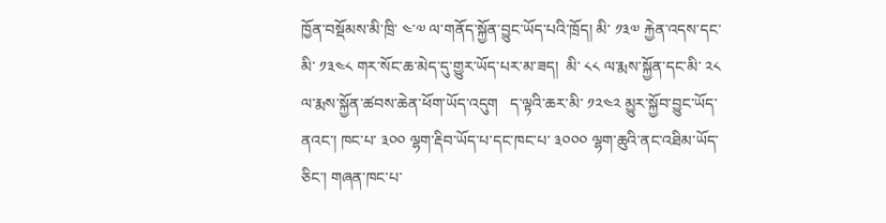ཁྱོན་བསྡོམས་མི་ཁྲི་ ༤་༧ ལ་གནོད་སྐྱོན་བྱུང་ཡོད་པའི་ཁྲོད། མི་ ༡༣༧ རྐྱེན་འདས་དང་མི་ ༡༣༤༨ གར་སོང་ཆ་མེད་དུ་གྱུར་ཡོད་པར་མ་ཟད།  མི་ ༨༨ ལ་རྨས་སྐྱོན་དང་མི་ ༢༨ ལ་རྨས་སྐྱོན་ཚབས་ཆེན་ཕོག་ཡོད་འདུག   ད་ལྟའི་ཆར་མི་ ༡༢༤༢ མྱུར་སྐྱོབ་བྱུང་ཡོད་ནའང་། ཁང་པ་ ༣༠༠ ལྷག་རྡིབ་ཡོད་པ་དང་ཁང་པ་ ༣༠༠༠ ལྷག་ཆུའི་ནང་འཐིམ་ཡོད་ཅིང་། གཞན་ཁང་པ་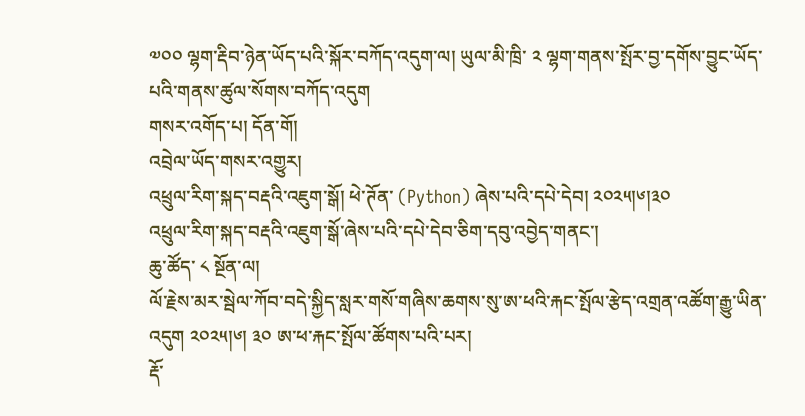༧༠༠ ལྷག་རྡིབ་ཉེན་ཡོད་པའི་སྐོར་བཀོད་འདུག་ལ། ཡུལ་མི་ཁྲི་ ༢ ལྷག་གནས་སྤོར་བྱ་དགོས་བྱུང་ཡོད་པའི་གནས་ཚུལ་སོགས་བཀོད་འདུག
གསར་འགོད་པ། དོན་གོ།
འབྲེལ་ཡོད་གསར་འགྱུར།
འཕྲུལ་རིག་སྐད་བརྡའི་འཇུག་སྒོ། ཕེ་ཊོན་ (Python) ཞེས་པའི་དཔེ་དེབ། ༢༠༢༥།༦།༣༠
འཕྲུལ་རིག་སྐད་བརྡའི་འཇུག་སྒོ་ཞེས་པའི་དཔེ་དེབ་ཅིག་དབུ་འབྱེད་གནང་།
ཆུ་ཚོད་ ༨ སྔོན་ལ།
ལོ་རྗེས་མར་སྦེལ་ཀོབ་བདེ་སྐྱིད་སླར་གསོ་གཞིས་ཆགས་སུ་ཨ་ཕའི་རྐང་སྤོལ་རྩེད་འགྲན་འཚོག་རྒྱུ་ཡིན་འདུག ༢༠༢༥།༦། ༣༠ ཨ་ཕ་རྐང་སྤོལ་ཚོགས་པའི་པར།
རྡོ་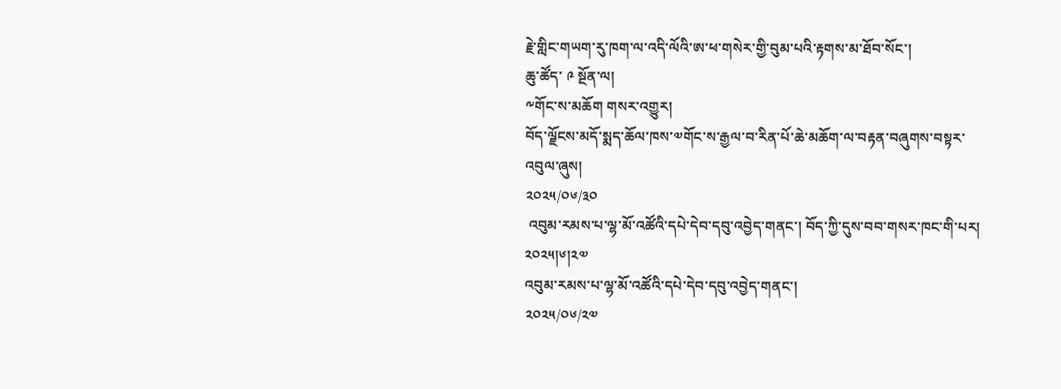རྗེ་གླིང་གཡག་རུ་ཁག་ལ་འདི་ལོའི་ཨ་ཕ་གསེར་གྱི་བུམ་པའི་རྟགས་མ་ཐོབ་སོང་།
ཆུ་ཚོད་ ༩ སྔོན་ལ།
༸གོང་ས་མཆོག གསར་འགྱུར།
བོད་ལྗོངས་མདོ་སྨད་ཆོལ་ཁས་༧གོང་ས་རྒྱལ་བ་རིན་པོ་ཆེ་མཆོག་ལ་བརྟན་བཞུགས་བསྟར་འབུལ་ཞུས།
༢༠༢༥/༠༦/༣༠
 འབུམ་རམས་པ་ལྷ་མོ་འཚོའི་དཔེ་དེབ་དབུ་འབྱེད་གནང་། བོད་ཀྱི་དུས་བབ་གསར་ཁང་གི་པར། ༢༠༢༥།༦།༢༧
འབུམ་རམས་པ་ལྷ་མོ་འཚོའི་དཔེ་དེབ་དབུ་འབྱེད་གནང་།
༢༠༢༥/༠༦/༢༧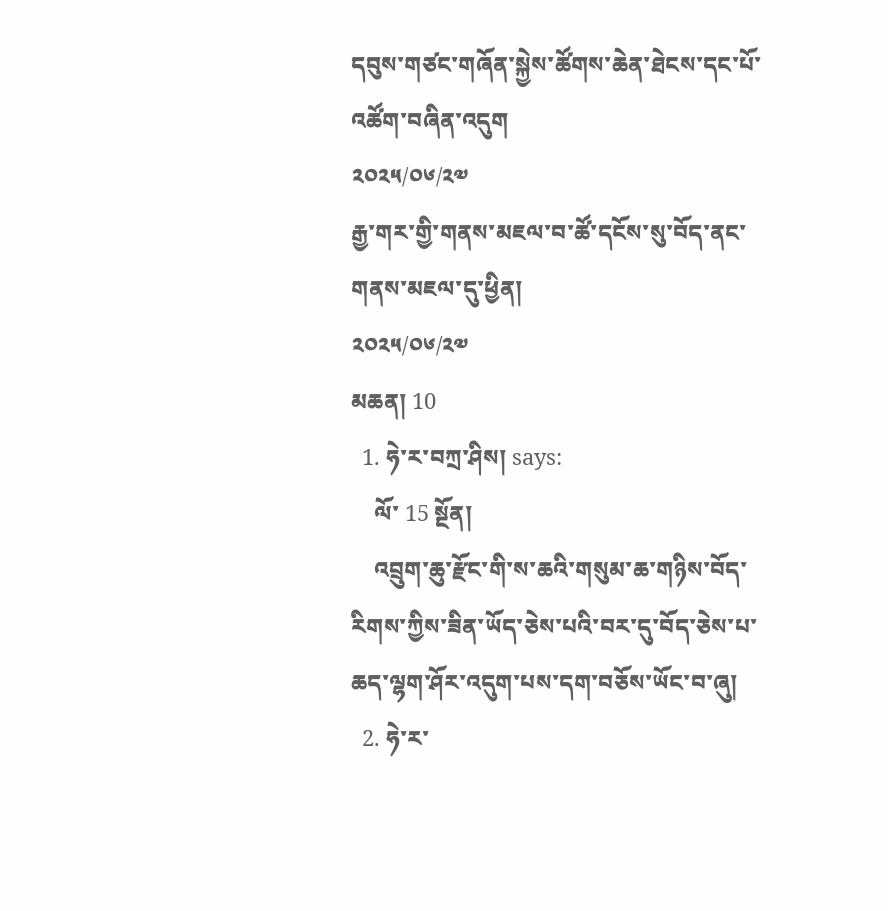དབུས་གཙང་གཞོན་སྐྱེས་ཚོགས་ཆེན་ཐེངས་དང་པོ་འཚོག་བཞིན་འདུག
༢༠༢༥/༠༦/༢༧
རྒྱ་གར་གྱི་གནས་མཇལ་བ་ཚོ་དངོས་སུ་བོད་ནང་གནས་མཇལ་དུ་ཕྱིན།
༢༠༢༥/༠༦/༢༧
མཆན། 10
  1. ཧེ་ར་བཀྲ་ཤིས། says:
    ལོ་ 15 སྔོན།
    འབྲུག་ཆུ་རྫོང་གི་ས་ཆའི་གསུམ་ཆ་གཉིས་བོད་རིགས་ཀྱིས་ཟིན་ཡོད་ཅེས་པའི་བར་དུ་བོད་ཅེས་པ་ཆད་ལྷག་ཤོར་འདུག་པས་དག་བཅོས་ཡོང་བ་ཞུ།
  2. ཧེ་ར་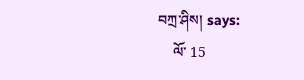བཀྲ་ཤིས། says:
    ལོ་ 15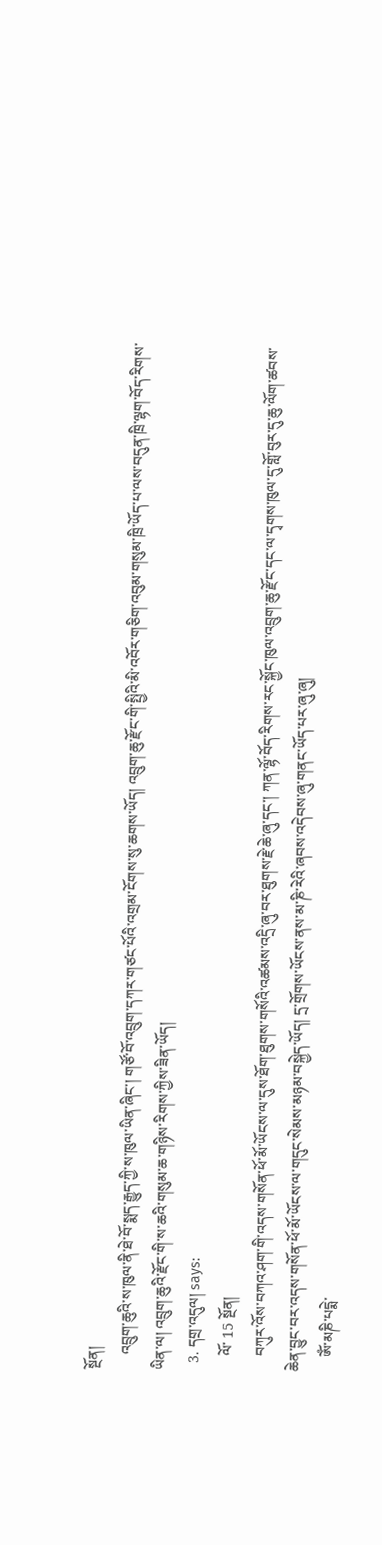སྔོན།
    འབྲུག་ཆུའི་ས་ཁུལ་ནི་ཐེ་བོ་སྨད་རྒྱུད་ཀྱི་ས་ཁུལ་ཡིན་ཞིང་། གཙོ་བོ་འབྲུག་དཀར་གཙང་པོའི་འགྲམ་ངོགས་སུ་ཆགས་ཡོད། འབྲུག་ཆུ་རྫོང་གི་སྤྱིའི་མི་འབོར་གཅིག་འབུམ་གསུམ་ཁྲི་ཡོད་པ་ལས་བདུན་ཁྲི་ལྷག་བོད་རིགས་ཡིན་ལ། འབྲུག་ཆུའི་རྫོང་གི་ས་ཆའི་གསུམ་ཆ་གཉིས་རིགས་ཀྱིས་ཟིན་ཡོད།
  3. དགྲ་འདུལ། says:
    ལོ་ 15 སྔོན།
    བཀུར་འོས་བཀའ་ཤག་གི་འདས་གསོན་ཕོ་མོ་ཡོངས་ལ་དུས་ཐོག་ཐུགས་གསོའི་འཚམས་འདྲི་ཞུ་བར་ཐུགས་རྗེ་ཆེ་ཞུ་དང་། ཀན་ལྷོ་བོད་རིགས་རང་སྐྱོང་ཁུལ་འབྲུག་ཆུ་རྫོང་དང་ལ་དྭགས་ཁུལ་དུ་གློ་བུར་དུ་ཆུ་ལོག་ཚབས་ཆེན་བྱུང་བར་འདས་གསོན་ཕོ་མོ་ཡོངས་ལ་གདུང་སེམས་མཉམ་བསྐྱེད་ཡོད། དྲ་གྲོགས་ཡོངས་ནས་མ་ཎི་རེའི་ཞབས་འདེབས་ཞུ་གནང་ཡོད་པར་ཞུ་ཞུ།
    ཨོཾ་མཎི་པདྨེ་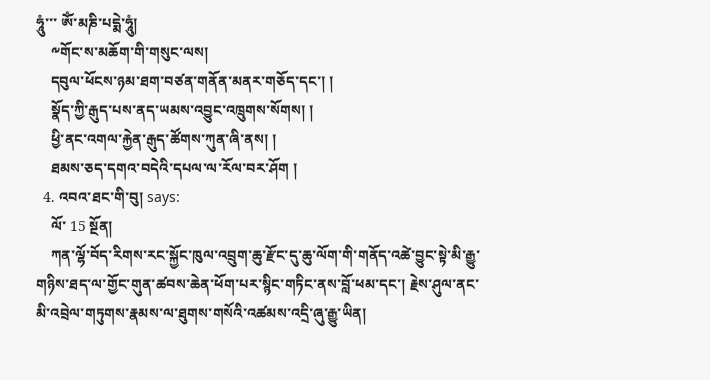ཧཱུཾ་་་ ཨོཾ་མཎི་པདྨེ་ཧཱུཾ།
    ༸གོང་ས་མཆོག་གི་གསུང་ལས།
    དབུལ་ཕོངས་ཉམ་ཐག་བཙན་གནོན་མནར་གཅོད་དང་། །
    སྣོད་ཀྱི་རྒུད་པས་ནད་ཡམས་འབྱུང་འཁྲུགས་སོགས། །
    ཕྱི་ནང་འགལ་རྐྱེན་རྒུད་ཚོགས་ཀུན་ཞི་ནས། །
    ཐམས་ཅད་དགའ་བདེའི་དཔལ་ལ་རོལ་བར་ཤོག །
  4. འབའ་ཐང་གི་བུ། says:
    ལོ་ 15 སྔོན།
    ཀན་ལྷོ་བོད་རིགས་རང་སྐྱོང་ཁུལ་འབྲུག་ཆུ་རྫོང་དུ་ཆུ་ལོག་གི་གནོད་འཚེ་བྱུང་སྟེ་མི་རྒྱུ་གཉིས་ཐད་ལ་གྱོང་གུན་ཚབས་ཆེན་ཕོག་པར་སྙིང་གཏིང་ནས་བློ་ཕམ་དང་། རྗེས་ཤུལ་ནང་མི་འབྲེལ་གཏུགས་རྣམས་ལ་ཐུགས་གསོའི་འཚམས་འདྲི་ཞུ་རྒྱུ་ཡིན།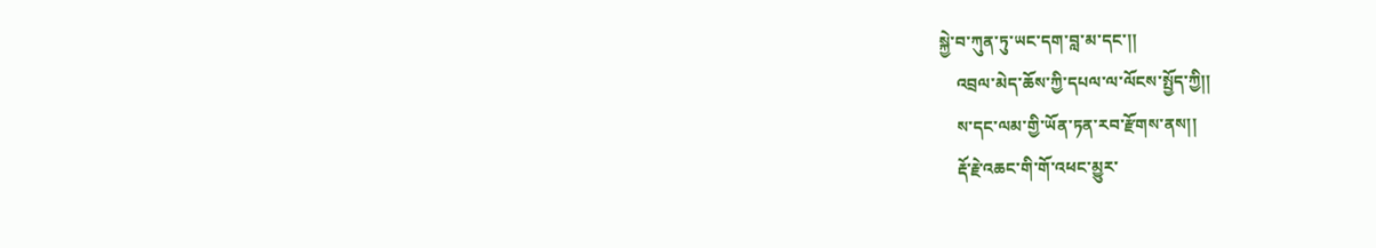སྐྱེ་བ་ཀུན་ཏུ་ཡང་དག་བླ་མ་དང་།།
    འབྲལ་མེད་ཆོས་ཀྱི་དཔལ་ལ་ལོངས་སྤྱོད་ཀྱི།།
    ས་དང་ལམ་གྱི་ཡོན་ཏན་རབ་རྫོགས་ནས།།
    རྡོ་རྗེ་འཆང་གི་གོ་འཕང་མྱུར་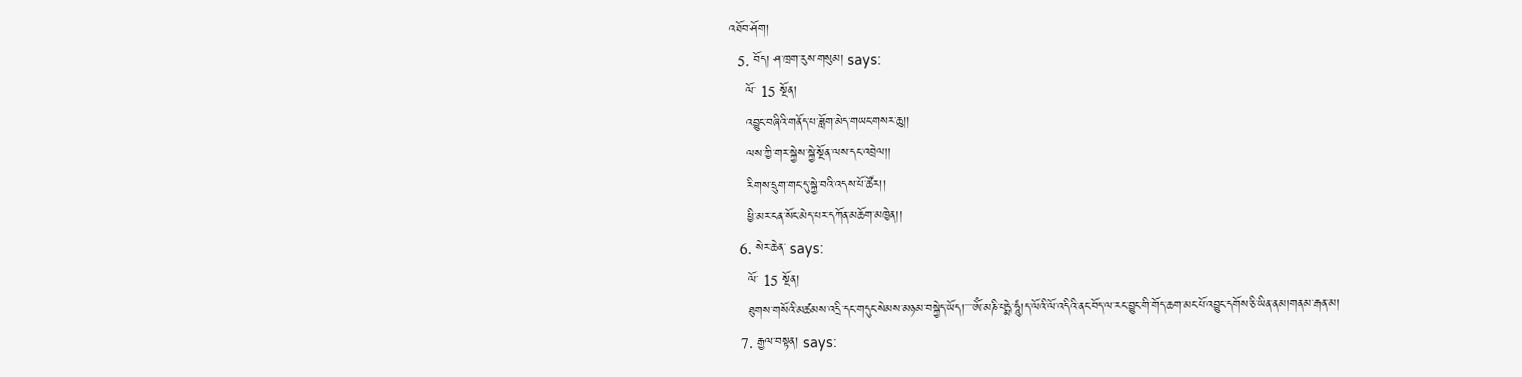འཐོབ་ཤོག།
  5. བོད། ཤ་ཁྲག་རུས་གསུམ། says:
    ལོ་ 15 སྔོན།
    འབྱུང་བཞིའི་གནོད་པ་ཟློག་མེད་གཡང་གསར་ཆུ།།
    ལས་ཀྱི་གར་སྐྱེས་སྐྱེ་སྔོན་ལས་དང་འབྲེལ།།
    རིགས་དྲུག་གང་དུ་སྐྱེ་བའི་འདས་པོ་ཚོར།།
    ཕྱི་མར་ངན་སོང་མེད་པར་དཀོན་མཆོག་མཁྱེན།།
  6. སེར་ཆེན་ says:
    ལོ་ 15 སྔོན།
    ཐུགས་གསོའི་མཚམས་འདྲི་དང་གདུང་སེམས་མཉམ་བསྐྱེད་ཡོད།་་་་ཨོཾ་མཎི་པདྨེ་ཧཱུཾ།ད་ལོའི་ལོ་འདིའི་ནང་བོད་ལ་རང་བྱུང་གི་གོད་ཆག་མང་པོ་འབྱུང་དགོས་ཅི་ཡིན་ནམ།གནམ་རྒན་མ།
  7. རྒྱལ་བསྟན། says: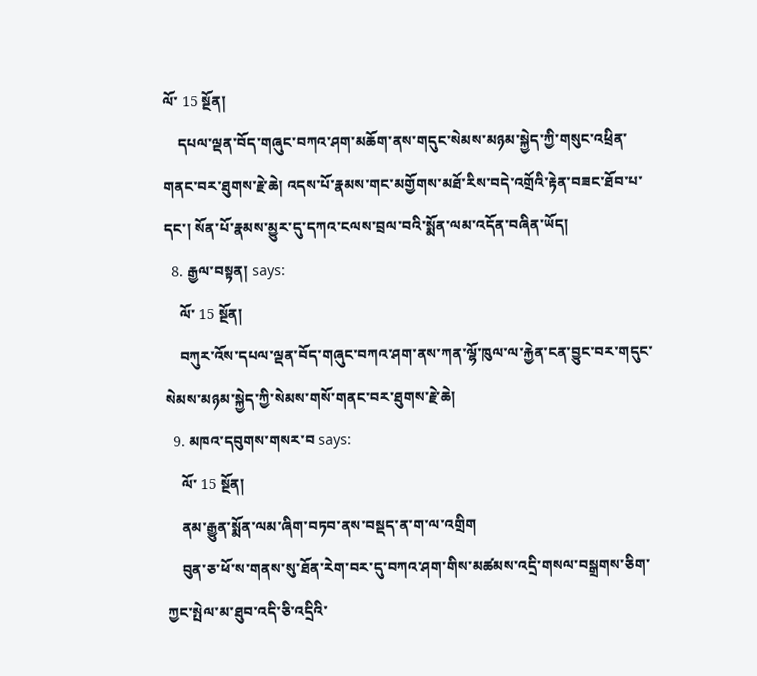ལོ་ 15 སྔོན།
    དཔལ་ལྡན་བོད་གཞུང་བཀའ་ཤག་མཆོག་ནས་གདུང་སེམས་མཉམ་སྐྱེད་ཀྱི་གསུང་འཕྲིན་གནང་བར་ཐུགས་རྗེ་ཆེ། འདས་པོ་རྣམས་གང་མགྱོགས་མཐོ་རིས་བདེ་འགྲོའི་རྟེན་བཟང་ཐོབ་པ་དང་། སོན་པོ་རྣམས་མྱུར་དུ་དཀའ་ངལས་བྲལ་བའི་སྨོན་ལམ་འདོན་བཞིན་ཡོད།
  8. རྒྱལ་བསྟན། says:
    ལོ་ 15 སྔོན།
    བཀུར་འོས་དཔལ་ལྡན་བོད་གཞུང་བཀའ་ཤག་ནས་ཀན་ལྷོ་ཁུལ་ལ་རྐྱེན་ངན་བྱུང་བར་གདུང་སེམས་མཉམ་སྐྱེད་ཀྱི་སེམས་གསོ་གནང་བར་ཐུགས་རྗེ་ཆེ།
  9. མཁའ་དབུགས་གསར་བ says:
    ལོ་ 15 སྔོན།
    ནམ་རྒྱུན་སྨོན་ལམ་ཞིག་བཏབ་ནས་བསྡད་ན་ག་ལ་འགྲིག
    བུན་ཅ་ཕོ་ས་གནས་སུ་ཐོན་རེག་བར་དུ་བཀའ་ཤག་གིས་མཚམས་འདྲི་གསལ་བསྒྲགས་ཅིག་ཀྱང་སྤེལ་མ་ཐུབ་འདི་ཅི་འདྲིའི་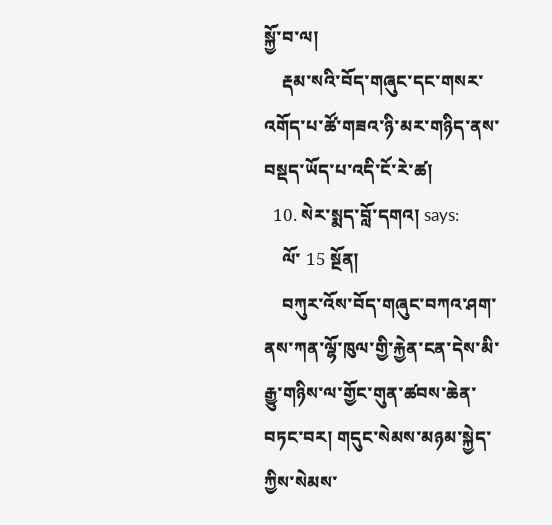སྐྱོ་བ་ལ།
    རྡམ་སའི་བོད་གཞུང་དང་གསར་འགོད་པ་ཚོ་གཟའ་ཉི་མར་གཉིད་ནས་བསྡད་ཡོད་པ་འདི་ངོ་རེ་ཚ།
  10. སེར་སྨད་བློ་དགའ། says:
    ལོ་ 15 སྔོན།
    བཀུར་འོས་བོད་གཞུང་བཀའ་ཤག་ནས་ཀན་ལྷོ་ཁུལ་གྱི་རྐྱེན་ངན་དེས་མི་རྒྱུ་གཉིས་ལ་གྱོང་གུན་ཚབས་ཆེན་བཏང་བར། གདུང་སེམས་མཉམ་སྐྱེད་ཀྱིས་སེམས་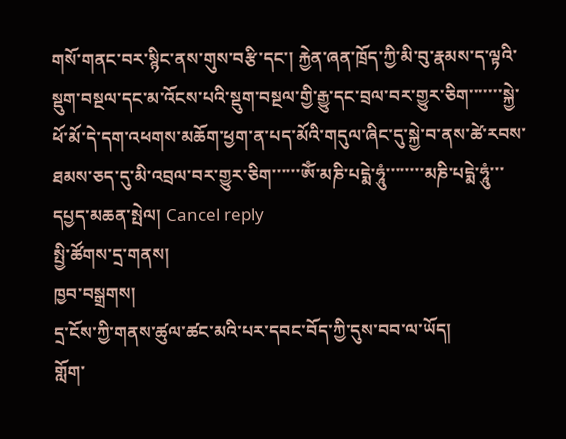གསོ་གནང་བར་སྙིང་ནས་གུས་བརྩི་དང་། རྐྱེན་ཞན་ཁྲོད་ཀྱི་མི་བུ་རྣམས་ད་ལྟའི་སྡུག་བསྔལ་དང་མ་འོངས་པའི་སྡུག་བསྔལ་གྱི་རྒྱུ་དང་བྲལ་བར་གྱུར་ཅིག་་་་་་་སྐྱེ་ཕོ་མོ་དེ་དག་འཕགས་མཆོག་ཕྱག་ན་པད་མོའི་གདུལ་ཞིང་དུ་སྐྱེ་བ་ནས་ཚེ་རབས་ཐམས་ཅད་དུ་མི་འབྲལ་བར་གྱུར་ཅིག་་་་་་ཨོཾ་མཎི་པདྨེ་ཧཱུཾ་་་་་་་་མཎི་པདྨེ་ཧཱུཾ་་་
དཔྱད་མཆན་སྤེལ། Cancel reply
སྤྱི་ཚོགས་དྲ་གནས།
ཁྱབ་བསྒྲགས།
དྲ་ངོས་ཀྱི་གནས་ཚུལ་ཚང་མའི་པར་དབང་བོད་ཀྱི་དུས་བབ་ལ་ཡོད།
གློག་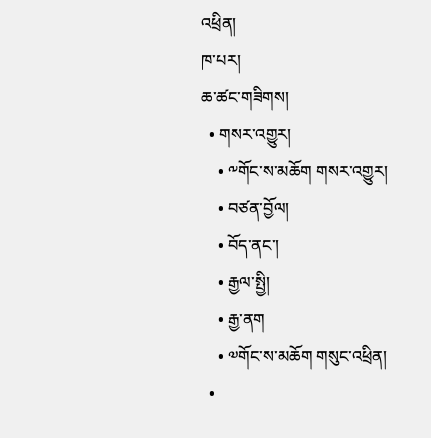འཕྲིན།
ཁ་པར།
ཆ་ཚང་གཟིགས།
  • གསར་འགྱུར།
    • ༸གོང་ས་མཆོག གསར་འགྱུར།
    • བཙན་བྱོལ།
    • བོད་ནང་།
    • རྒྱལ་སྤྱི།
    • རྒྱ་ནག
    • ༧གོང་ས་མཆོག གསུང་འཕྲིན།
  •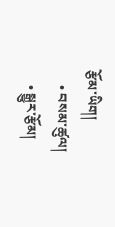རྩོམ་ཡིག།
    • བསམ་ཚུལ།
    • སྒྱུར་རྩོམ།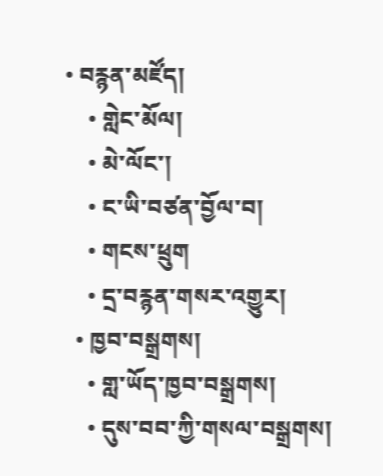• བརྙན་མཛོད།
    • གླེང་མོལ།
    • མེ་ལོང་།
    • ང་ཡི་བཙན་བྱོལ་བ།
    • གངས་ཕྲུག
    • དྲ་བརྙན་གསར་འགྱུར།
  • ཁྱབ་བསྒྲགས།
    • གླ་ཡོད་ཁྱབ་བསྒྲགས།
    • དུས་བབ་ཀྱི་གསལ་བསྒྲགས།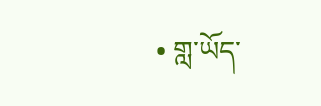• གླ་ཡོད་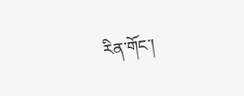རིན་གོང་།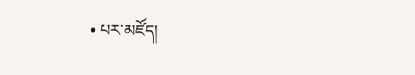• པར་མཛོད།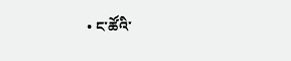• ང་ཚོའི་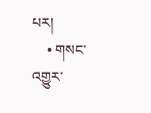པར།
    • གསང་འགྱུར་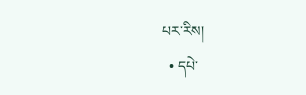པར་རིས།
  • དཔེ་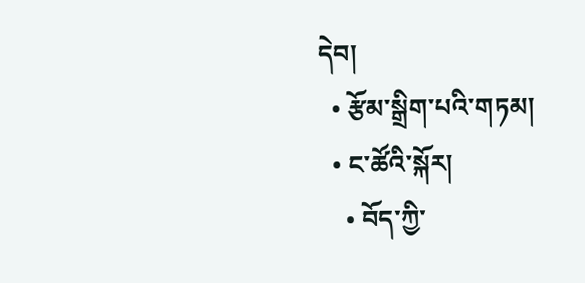དེབ།
  • རྩོམ་སྒྲིག་པའི་གཏམ།
  • ང་ཚོའི་སྐོར།
    • བོད་ཀྱི་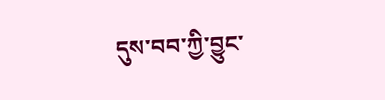དུས་བབ་ཀྱི་བྱུང་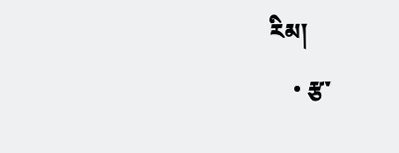རིམ།
    • རྩ་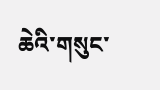ཆེའི་གསུང་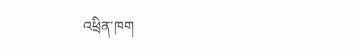འཕྲིན་ཁག